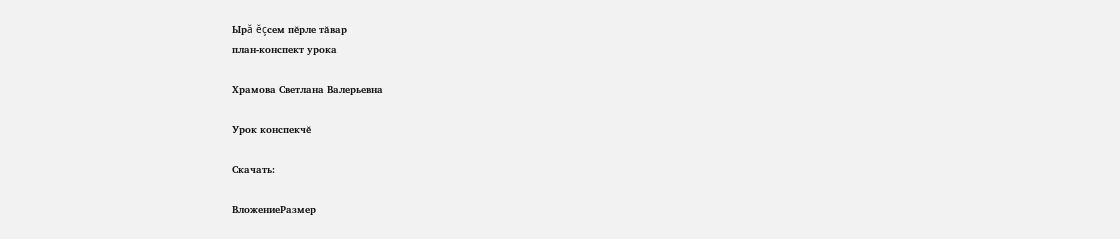Ырă ĕçсем пĕрле тăвар
план-конспект урока

Храмова Светлана Валерьевна

Урок конспекчĕ

Скачать:

ВложениеРазмер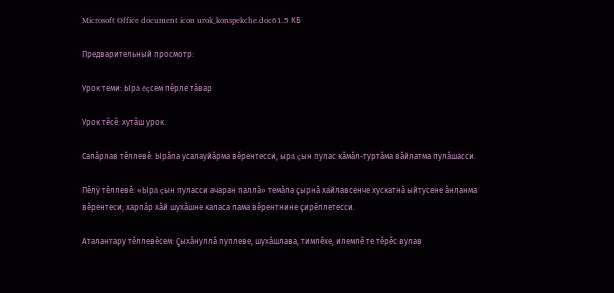Microsoft Office document icon urok_konspekche.doc61.5 КБ

Предварительный просмотр:

Урок теми: Ырă ĕçсем пĕрле тăвар

Урок тĕсĕ: хутăш урок.

Сапăрлав тĕллевĕ: Ырăпа усалауйăрма вĕрентесси, ырă çын пулас кăмăл-туртăма вăйлатма пулăшасси.

Пĕлÿ тĕллевĕ: «Ырă çын пуласси ачаран паллă» темăпа çырнă хайлавсенче хускатнă ыйтусене ăнланма вĕрентеси; харпăр хăй шухăшне каласа пама вĕрентнине çирĕплетесси.

Аталантару тĕллевĕсем: Çыхăнуллă пуплеве, шухăшлава, тимлĕхе, илемлĕ те тĕрĕс вулав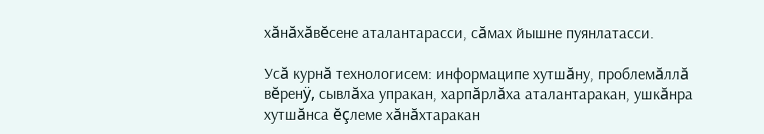хăнăхăвĕсене аталантарасси, сăмах йышне пуянлатасси.

Усă курнă технологисем: информаципе хутшăну, проблемăллă вĕренÿ, сывлăха упракан, харпăрлăха аталантаракан, ушкăнра хутшăнса ĕçлеме хăнăхтаракан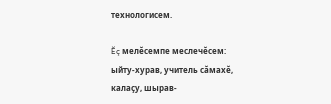технологисем.

Ĕç мелĕсемпе меслечĕсем: ыйту-хурав, учитель сăмахĕ, калаçу, шырав-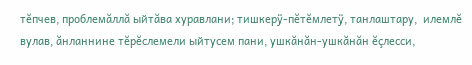тĕпчев, проблемăллă ыйтăва хуравлани; тишкерÿ-пĕтĕмлетÿ, танлаштару,  илемлĕ вулав, ăнланнине тĕрĕслемели ыйтусем пани, ушкăнăн-ушкăнăн ĕçлесси,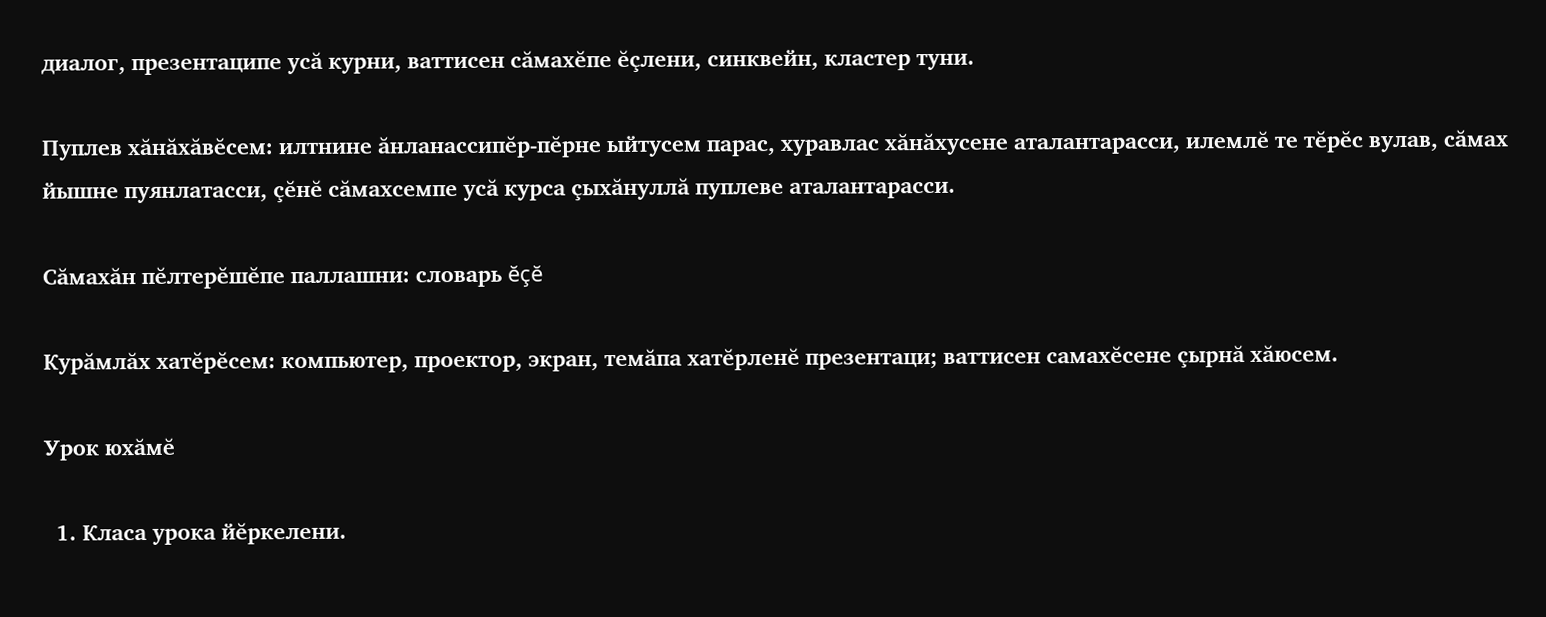диалог, презентаципе усă курни, ваттисен сăмахĕпе ĕçлени, синквейн, кластер туни.

Пуплев хăнăхăвĕсем: илтнине ăнланассипĕр-пĕрне ыйтусем парас, хуравлас хăнăхусене аталантарасси, илемлĕ те тĕрĕс вулав, сăмах йышне пуянлатасси, çĕнĕ сăмахсемпе усă курса çыхăнуллă пуплеве аталантарасси.

Сăмахăн пĕлтерĕшĕпе паллашни: словарь ĕçĕ

Курăмлăх хатĕрĕсем: компьютер, проектор, экран, темăпа хатĕрленĕ презентаци; ваттисен самахĕсене çырнă хăюсем.

Урок юхăмĕ

  1. Класа урока йĕркелени.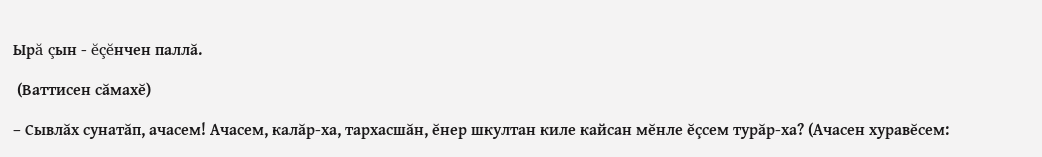Ырă çын - ĕçĕнчен паллă.

 (Ваттисен сăмахĕ)

– Сывлăх сунатăп, ачасем! Ачасем, калăр-ха, тархасшăн, ĕнер шкултан киле кайсан мĕнле ĕçсем турăр-ха? (Ачасен хуравĕсем: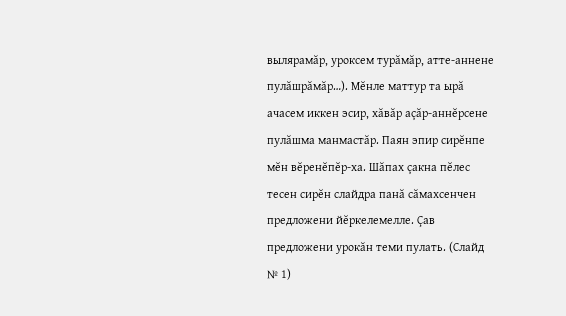вылярамăр, уроксем турăмăр, атте-аннене пулăшрăмăр…). Мĕнле маттур та ырă ачасем иккен эсир, хăвăр аçăр-аннĕрсене пулăшма манмастăр. Паян эпир сирĕнпе мĕн вĕренĕпĕр-ха. Шăпах çакна пĕлес тесен сирĕн слайдра панă сăмахсенчен предложени йĕркелемелле. Çав предложени урокăн теми пулать. (Слайд № 1)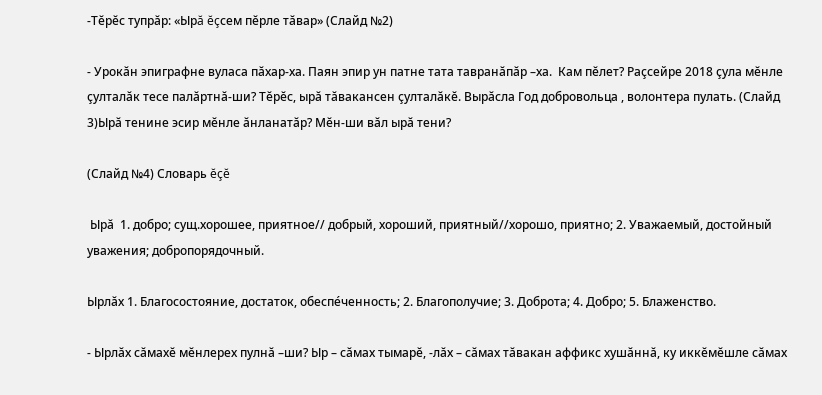-Тĕрĕс тупрăр: «Ырă ĕçсем пĕрле тăвар» (Слайд №2)

- Урокăн эпиграфне вуласа пăхар-ха. Паян эпир ун патне тата тавранăпăр –ха.  Кам пĕлет? Раçсейре 2018 çула мĕнле çулталăк тесе палăртнă-ши? Тĕрĕс, ырă тăвакансен çулталăкĕ. Вырăсла Год добровольца , волонтера пулать. (Слайд 3)Ырă тенине эсир мĕнле ăнланатăр? Мĕн-ши вăл ырă тени?

(Слайд №4) Словарь ĕçĕ

 Ырă  1. добро; сущ.хорошее, приятное// добрый, хороший, приятный//хорошо, приятно; 2. Уважаемый, достойный уважения; добропорядочный.

Ырлăх 1. Благосостояние, достаток, обеспе́ченность; 2. Благополучие; 3. Доброта; 4. Добро; 5. Блаженство.

- Ырлăх сăмахĕ мĕнлерех пулнă –ши? Ыр – сăмах тымарĕ, -лăх – сăмах тăвакан аффикс хушăннă, ку иккĕмĕшле сăмах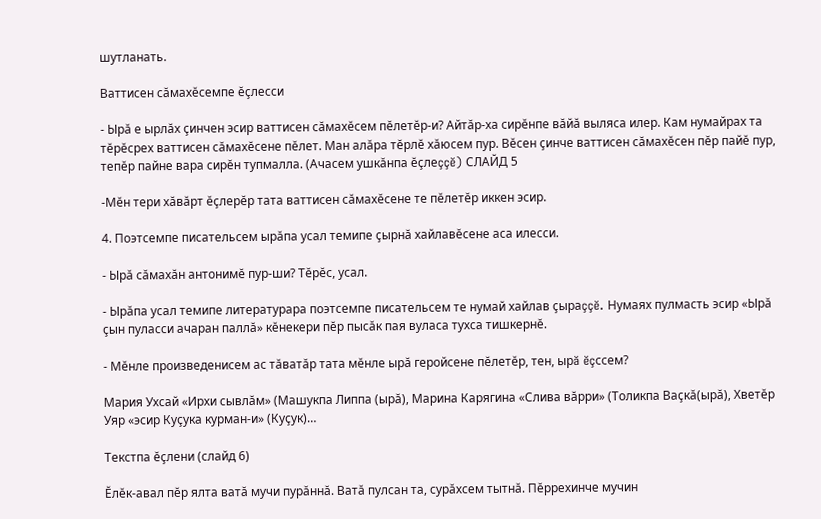шутланать.

Ваттисен сăмахĕсемпе ĕçлесси

- Ырă е ырлăх çинчен эсир ваттисен сăмахĕсем пĕлетĕр-и? Айтăр-ха сирĕнпе вăйă выляса илер. Кам нумайрах та тĕрĕсрех ваттисен сăмахĕсене пĕлет. Ман алăра тĕрлĕ хăюсем пур. Вĕсен çинче ваттисен сăмахĕсен пĕр пайĕ пур, тепĕр пайне вара сирĕн тупмалла. (Ачасем ушкăнпа ĕçлеççĕ) СЛАЙД 5

-Мĕн тери хăвăрт ĕçлерĕр тата ваттисен сăмахĕсене те пĕлетĕр иккен эсир.

4. Поэтсемпе писательсем ырăпа усал темипе çырнă хайлавĕсене аса илесси.

- Ырă сăмахăн антонимĕ пур-ши? Тĕрĕс, усал.

- Ырăпа усал темипе литературара поэтсемпе писательсем те нумай хайлав çыраççĕ. Нумаях пулмасть эсир «Ырă çын пуласси ачаран паллă» кĕнекери пĕр пысăк пая вуласа тухса тишкернĕ.

- Мĕнле произведенисем ас тăватăр тата мĕнле ырă геройсене пĕлетĕр, тен, ырă ĕçссем?

Мария Ухсай «Ирхи сывлăм» (Машукпа Липпа (ырă), Марина Карягина «Слива вăрри» (Толикпа Ваçкă(ырă), Хветĕр Уяр «эсир Куçука курман-и» (Куçук)…

Текстпа ĕçлени (слайд 6)

Ĕлĕк-авал пĕр ялта ватă мучи пурăннă. Ватă пулсан та, сурăхсем тытнă. Пĕррехинче мучин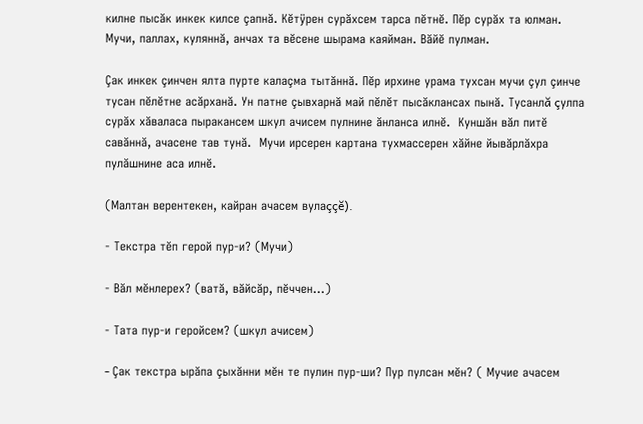килне пысăк инкек килсе çапнă. Кĕтÿрен сурăхсем тарса пĕтнĕ. Пĕр сурăх та юлман. Мучи, паллах, куляннă, анчах та вĕсене шырама каяйман. Вăйĕ пулман.

Çак инкек çинчен ялта пурте калаçма тытăннă. Пĕр ирхине урама тухсан мучи çул çинче тусан пĕлĕтне асăрханă. Ун патне çывхарнă май пĕлĕт пысăклансах пынă. Тусанлă çулпа сурăх хăваласа пыракансем шкул ачисем пулнине ăнланса илнĕ.  Куншăн вăл питĕ савăннă, ачасене тав тунă.  Мучи ирсерен картана тухмассерен хăйне йывăрлăхра пулăшнине аса илнĕ.

(Малтан верентекен, кайран ачасем вулаççĕ).

- Текстра тĕп герой пур-и? (Мучи)

- Вăл мĕнлерех? (ватă, вăйсăр, пĕччен…)

- Тата пур-и геройсем? (шкул ачисем)

- Çак текстра ырăпа çыхăнни мĕн те пулин пур-ши? Пур пулсан мĕн? ( Мучие ачасем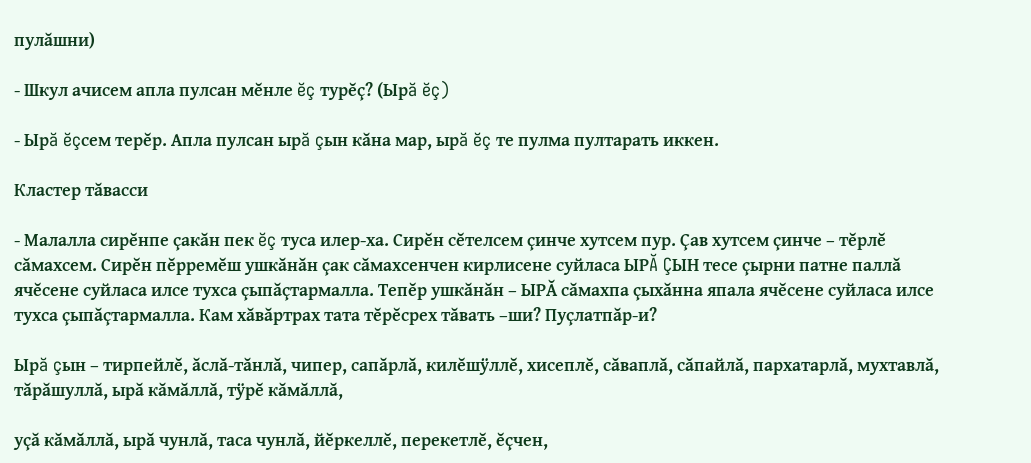пулăшни)

- Шкул ачисем апла пулсан мĕнле ĕç турĕç? (Ырă ĕç)

- Ырă ĕçсем терĕр. Апла пулсан ырă çын кăна мар, ырă ĕç те пулма пултарать иккен.

Кластер тăвасси

- Малалла сирĕнпе çакăн пек ĕç туса илер-ха. Сирĕн сĕтелсем çинче хутсем пур. Çав хутсем çинче – тĕрлĕ сăмахсем. Сирĕн пĕрремĕш ушкăнăн çак сăмахсенчен кирлисене суйласа ЫРĂ ÇЫН тесе çырни патне паллă ячĕсене суйласа илсе тухса çыпăçтармалла. Тепĕр ушкăнăн – ЫРĂ сăмахпа çыхăнна япала ячĕсене суйласа илсе тухса çыпăçтармалла. Кам хăвăртрах тата тĕрĕсрех тăвать –ши? Пуçлатпăр-и?

Ырă çын – тирпейлĕ, ăслă-тăнлă, чипер, сапăрлă, килĕшÿллĕ, хисеплĕ, сăваплă, сăпайлă, пархатарлă, мухтавлă, тăрăшуллă, ырă кăмăллă, тÿрĕ кăмăллă,

уçă кăмăллă, ырă чунлă, таса чунлă, йĕркеллĕ, перекетлĕ, ĕçчен,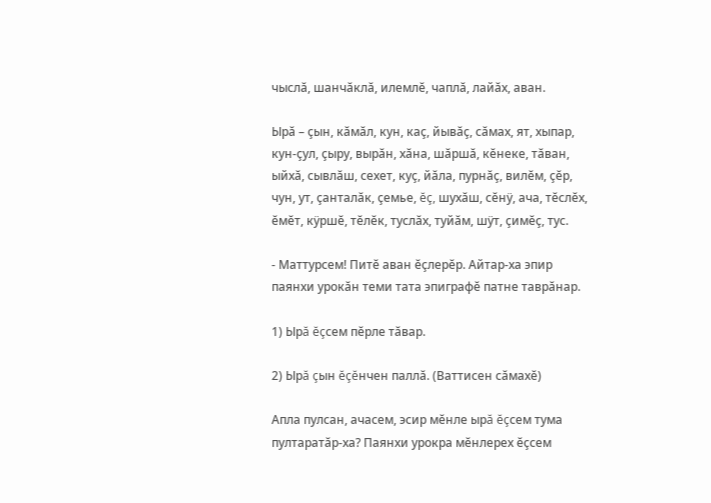чыслă, шанчăклă, илемлĕ, чаплă, лайăх, аван.

Ырă – çын, кăмăл, кун, каç, йывăç, сăмах, ят, хыпар, кун-çул, çыру, вырăн, хăна, шăршă, кĕнеке, тăван, ыйхă, сывлăш, сехет, куç, йăла, пурнăç, вилĕм, çĕр, чун, ут, çанталăк, çемье, ĕç, шухăш, сĕнÿ, ача, тĕслĕх, ĕмĕт, кÿршĕ, тĕлĕк, туслăх, туйăм, шÿт, çимĕç, тус.

- Маттурсем! Питĕ аван ĕçлерĕр. Айтар-ха эпир паянхи урокăн теми тата эпиграфĕ патне таврăнар.

1) Ырă ĕçсем пĕрле тăвар.

2) Ырă çын ĕçĕнчен паллă. (Ваттисен сăмахĕ)

Апла пулсан, ачасем, эсир мĕнле ырă ĕçсем тума пултаратăр-ха? Паянхи урокра мĕнлерех ĕçсем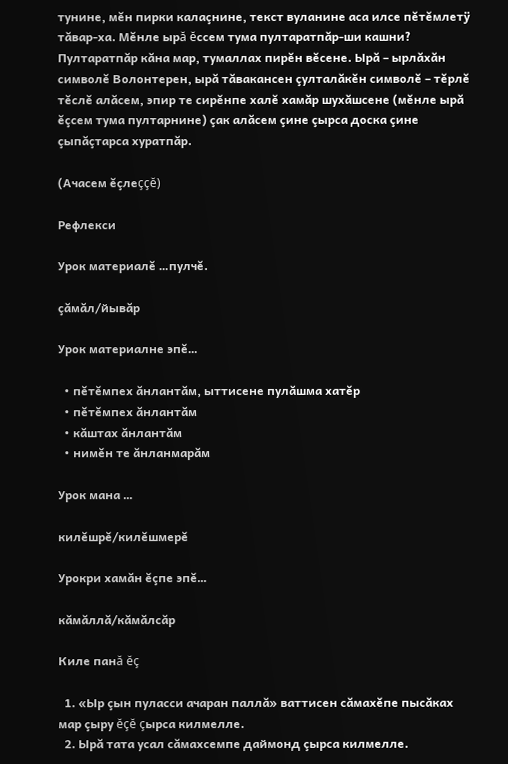тунине, мĕн пирки калаçнине, текст вуланине аса илсе пĕтĕмлетÿ тăвар-ха. Мĕнле ырă ĕссем тума пултаратпăр-ши кашни? Пултаратпăр кăна мар, тумаллах пирĕн вĕсене. Ырă – ырлăхăн символĕ Волонтерен, ырă тăвакансен çулталăкĕн символĕ – тĕрлĕ тĕслĕ алăсем, эпир те сирĕнпе халĕ хамăр шухăшсене (мĕнле ырă ĕçсем тума пултарнине) çак алăсем çине çырса доска çине çыпăçтарса хуратпăр.

(Ачасем ĕçлеççĕ)

Рефлекси

Урок материалĕ …пулчĕ.

çăмăл/йывăр

Урок материалне эпĕ…

  • пĕтĕмпех ăнлантăм, ыттисене пулăшма хатĕр
  • пĕтĕмпех ăнлантăм
  • кăштах ăнлантăм
  • нимĕн те ăнланмарăм

Урок мана …

килĕшрĕ/килĕшмерĕ

Урокри хамăн ĕçпе эпĕ…

кăмăллă/кăмăлсăр

Киле панă ĕç

  1. «Ыр çын пуласси ачаран паллă» ваттисен сăмахĕпе пысăках мар çыру ĕçĕ çырса килмелле.
  2. Ырă тата усал сăмахсемпе даймонд çырса килмелле.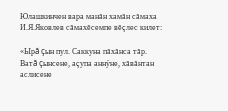Юлашкинчен вара манăн хамăн сăмаха И.Я.Яковлев сăмахĕсемпе вĕçлес килет:

«Ырă çын пул. Саккуна пăхăнса тăр. Ватă çынсене, аçупа аннÿне, хăвăнтан аслисене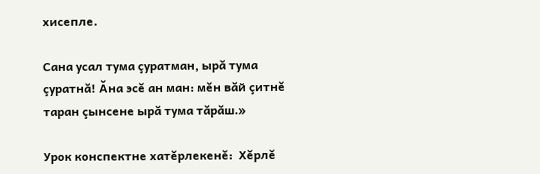хисепле.

Сана усал тума çуратман, ырă тума çуратнă! Ăна эсĕ ан ман: мĕн вăй çитнĕ таран çынсене ырă тума тăрăш.»

Урок конспектне хатĕрлекенĕ:  Хĕрлĕ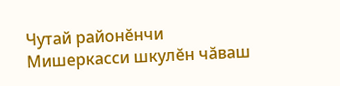Чутай районĕнчи Мишеркасси шкулĕн чăваш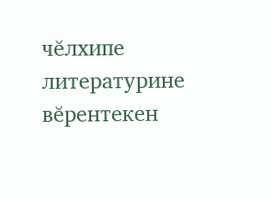чĕлхипе литературине вĕрентекен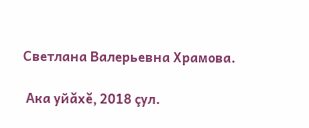Светлана Валерьевна Храмова.

 Ака уйăхĕ, 2018 çул.